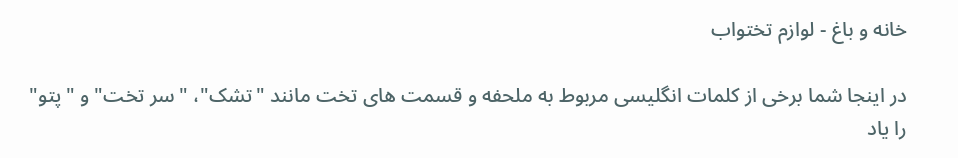خانه و باغ - لوازم تختواب

در اینجا شما برخی از کلمات انگلیسی مربوط به ملحفه و قسمت های تخت مانند "تشک"، "سر تخت" و "پتو" را یاد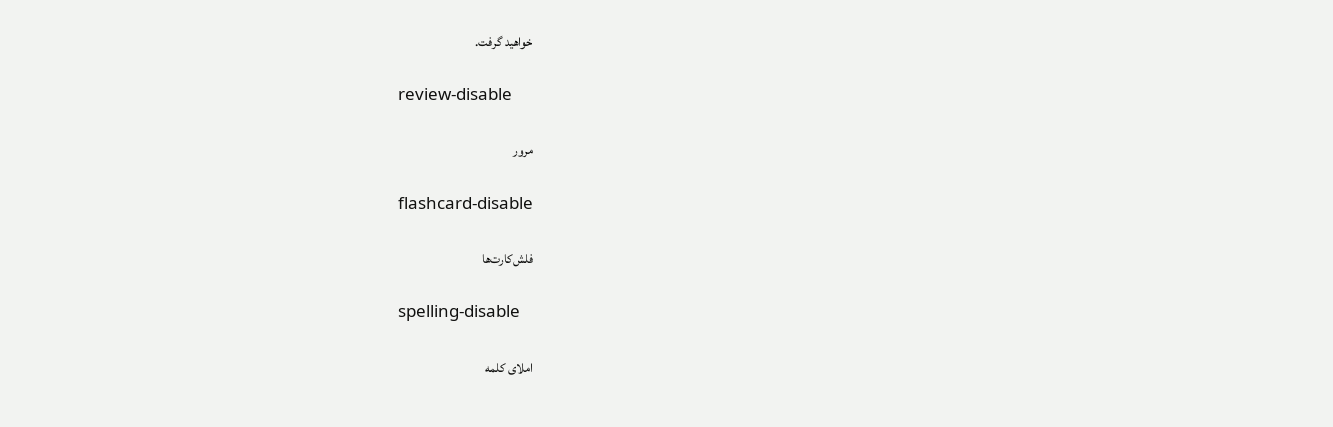خواهید گرفت.

review-disable

مرور

flashcard-disable

فلش‌کارت‌ها

spelling-disable

املای کلمه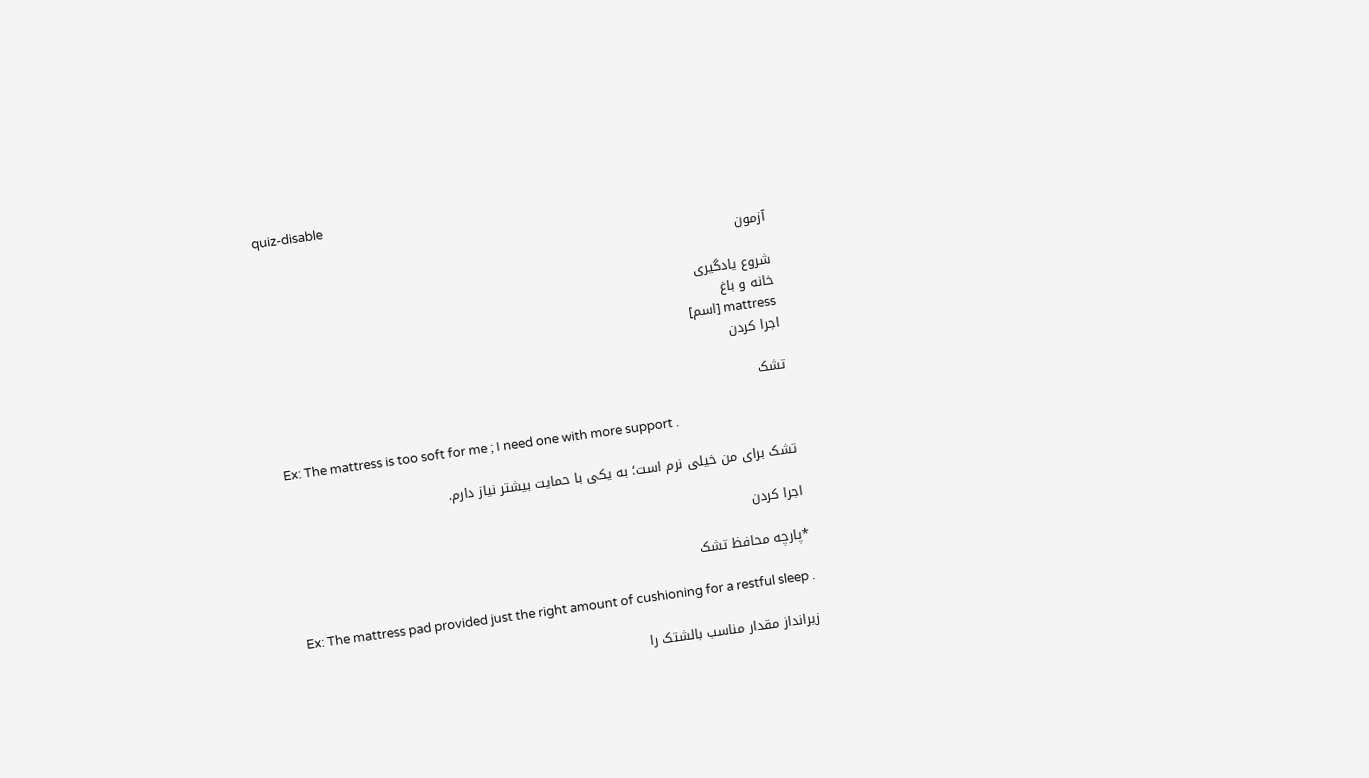quiz-disable

آزمون

شروع یادگیری
خانه و باغ
mattress [اسم]
اجرا کردن

تشک

Ex: The mattress is too soft for me ; I need one with more support .

تشک برای من خیلی نرم است؛ به یکی با حمایت بیشتر نیاز دارم.

اجرا کردن

*پارچه محافظ تشک

Ex: The mattress pad provided just the right amount of cushioning for a restful sleep .

زیرانداز مقدار مناسب بالشتک را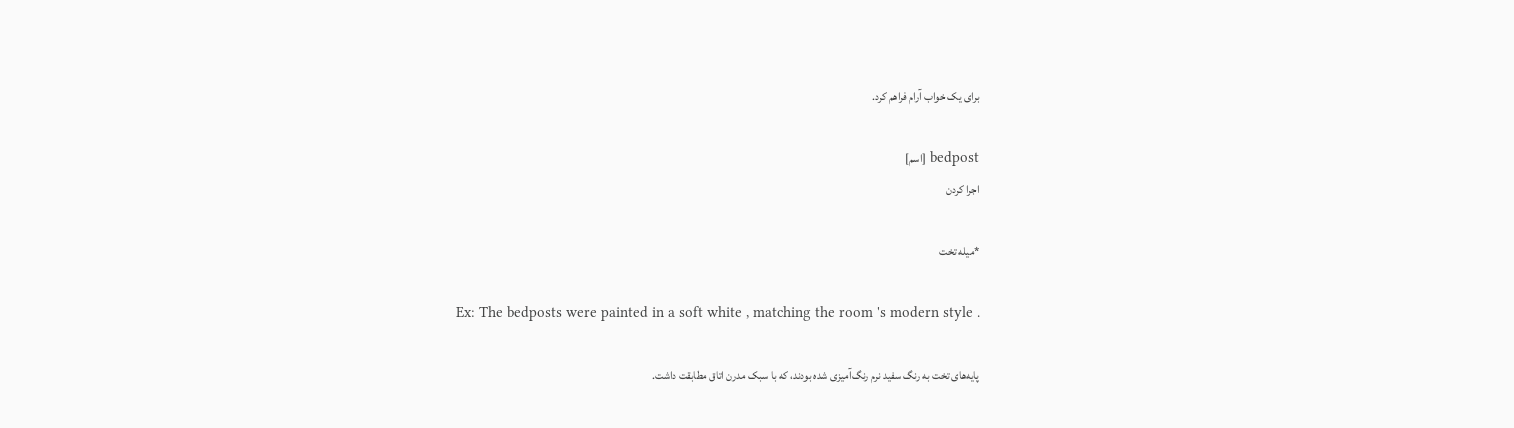برای یک خواب آرام فراهم کرد.

bedpost [اسم]
اجرا کردن

*میله تخت

Ex: The bedposts were painted in a soft white , matching the room 's modern style .

پایه‌های تخت به رنگ سفید نرم رنگ‌آمیزی شده بودند، که با سبک مدرن اتاق مطابقت داشت.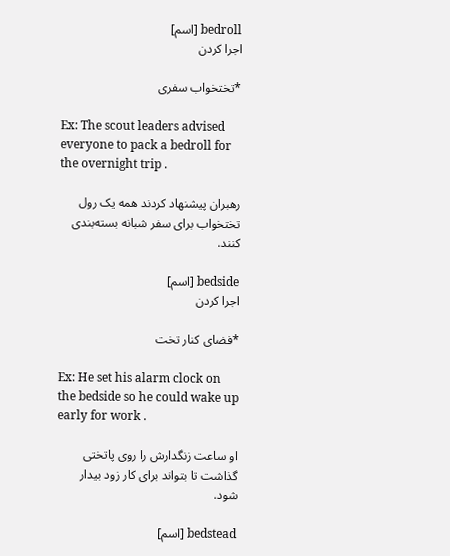bedroll [اسم]
اجرا کردن

*تختخواب سفری

Ex: The scout leaders advised everyone to pack a bedroll for the overnight trip .

رهبران پیشنهاد کردند همه یک رول تختخواب برای سفر شبانه بسته‌بندی کنند.

bedside [اسم]
اجرا کردن

*فضای کنار تخت

Ex: He set his alarm clock on the bedside so he could wake up early for work .

او ساعت زنگدارش را روی پاتختی گذاشت تا بتواند برای کار زود بیدار شود.

bedstead [اسم]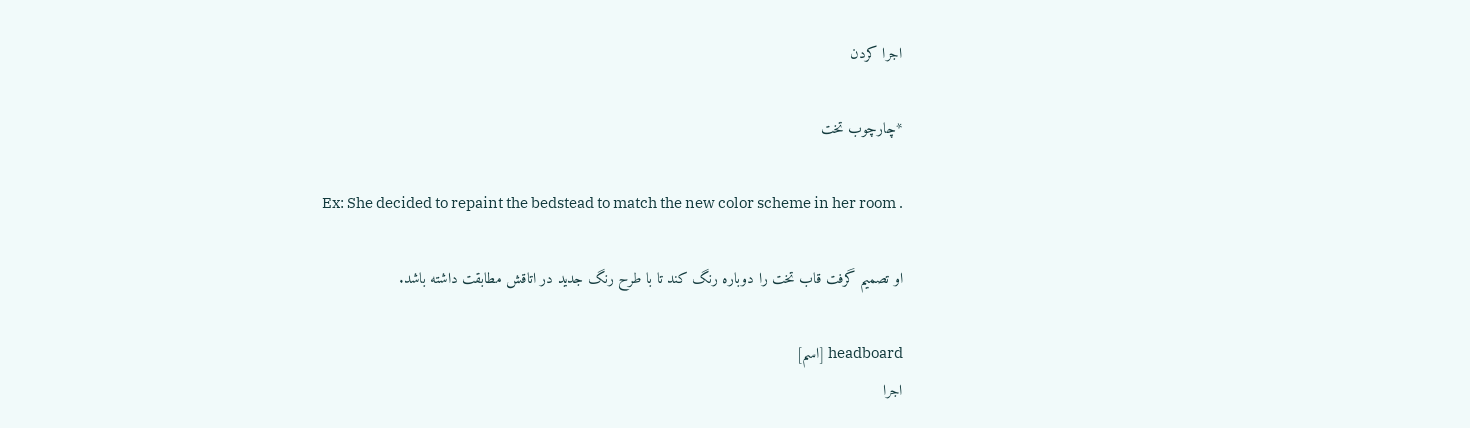اجرا کردن

*چارچوب تخت

Ex: She decided to repaint the bedstead to match the new color scheme in her room .

او تصمیم گرفت قاب تخت را دوباره رنگ کند تا با طرح رنگ جدید در اتاقش مطابقت داشته باشد.

headboard [اسم]
اجرا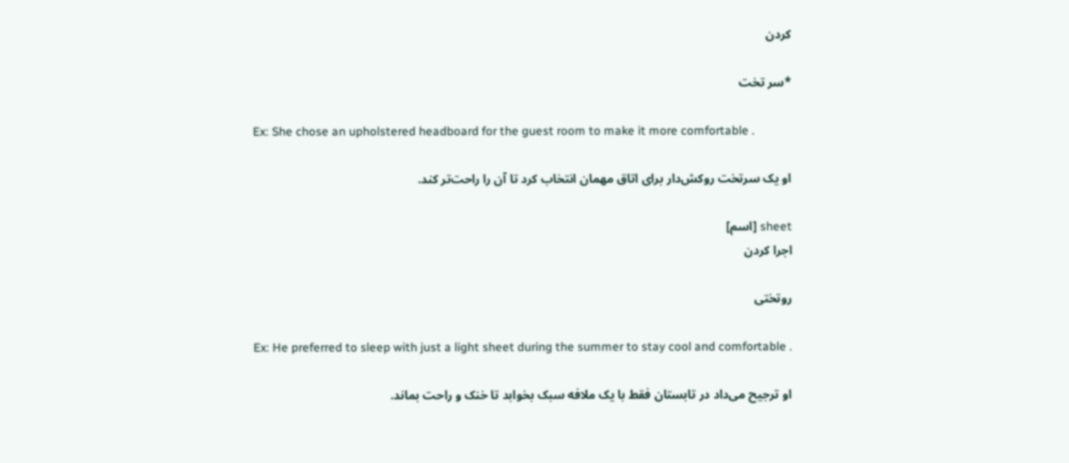کردن

*سر تخت

Ex: She chose an upholstered headboard for the guest room to make it more comfortable .

او یک سرتخت روکش‌دار برای اتاق مهمان انتخاب کرد تا آن را راحت‌تر کند.

sheet [اسم]
اجرا کردن

روتختی

Ex: He preferred to sleep with just a light sheet during the summer to stay cool and comfortable .

او ترجیح می‌داد در تابستان فقط با یک ملافه سبک بخوابد تا خنک و راحت بماند.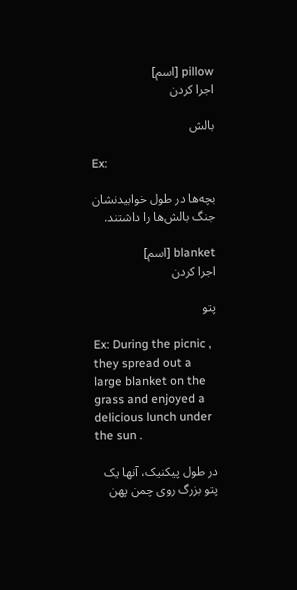pillow [اسم]
اجرا کردن

بالش

Ex:

بچه‌ها در طول خوابیدنشان جنگ بالش‌ها را داشتند.

blanket [اسم]
اجرا کردن

پتو

Ex: During the picnic , they spread out a large blanket on the grass and enjoyed a delicious lunch under the sun .

در طول پیکنیک، آنها یک پتو بزرگ روی چمن پهن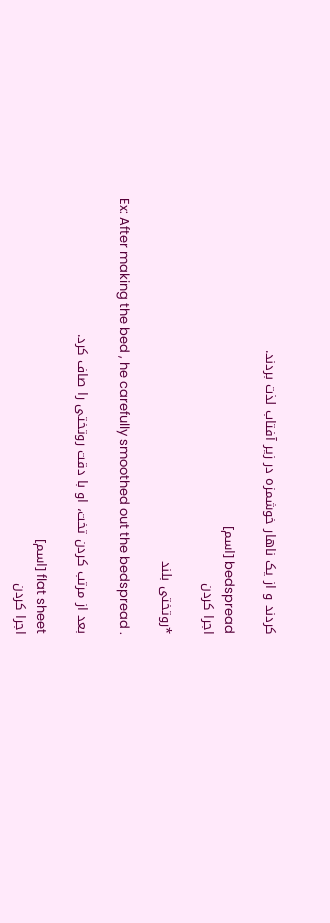کردند و از یک ناهار خوشمزه در زیر آفتاب لذت بردند.

bedspread [اسم]
اجرا کردن

*روتختی بلند

Ex: After making the bed , he carefully smoothed out the bedspread .

بعد از مرتب کردن تخت، او با دقت روتختی را صاف کرد.

flat sheet [اسم]
اجرا کردن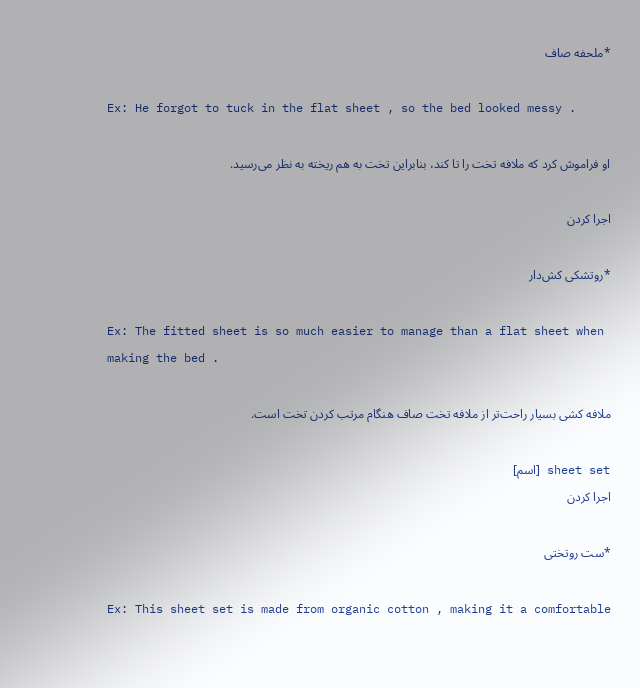*ملحفه صاف

Ex: He forgot to tuck in the flat sheet , so the bed looked messy .

او فراموش کرد که ملافه تخت را تا کند، بنابراین تخت به هم ریخته به نظر می‌رسید.

اجرا کردن

*روتشکی کش‌دار

Ex: The fitted sheet is so much easier to manage than a flat sheet when making the bed .

ملافه کشی بسیار راحت‌تر از ملافه تخت صاف هنگام مرتب کردن تخت است.

sheet set [اسم]
اجرا کردن

*ست روتختی

Ex: This sheet set is made from organic cotton , making it a comfortable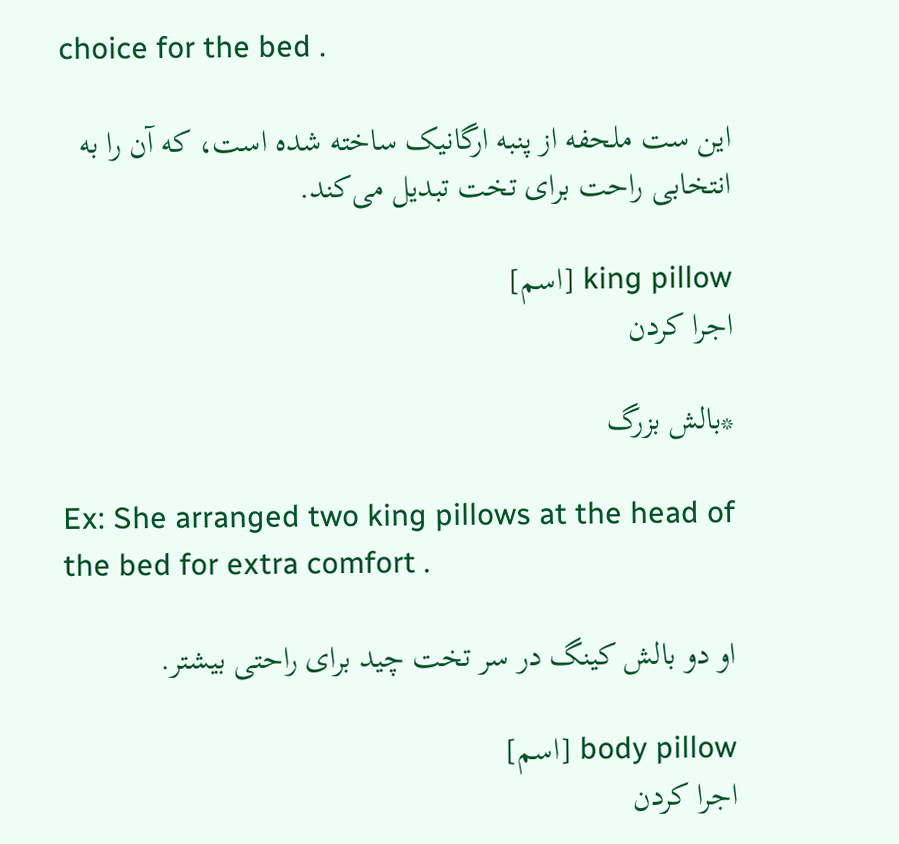choice for the bed .

این ست ملحفه از پنبه ارگانیک ساخته شده است، که آن را به انتخابی راحت برای تخت تبدیل می‌کند.

king pillow [اسم]
اجرا کردن

*بالش بزرگ

Ex: She arranged two king pillows at the head of the bed for extra comfort .

او دو بالش کینگ در سر تخت چید برای راحتی بیشتر.

body pillow [اسم]
اجرا کردن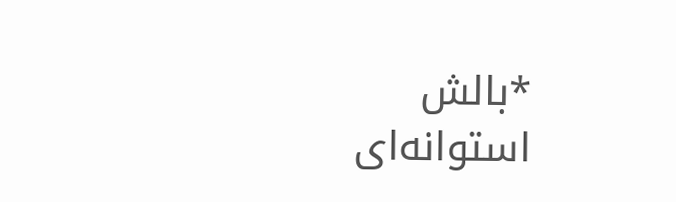*بالش استوانه‌ای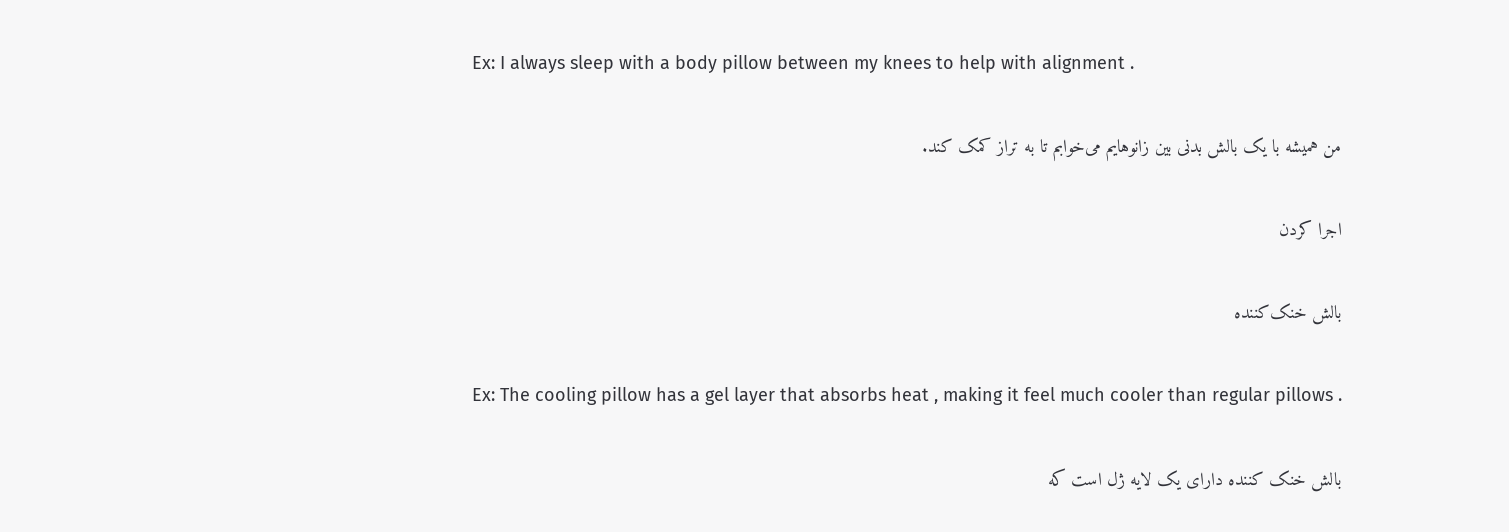Ex: I always sleep with a body pillow between my knees to help with alignment .

من همیشه با یک بالش بدنی بین زانوهایم می‌خوابم تا به تراز کمک کند.

اجرا کردن

بالش خنک‌کننده

Ex: The cooling pillow has a gel layer that absorbs heat , making it feel much cooler than regular pillows .

بالش خنک کننده دارای یک لایه ژل است که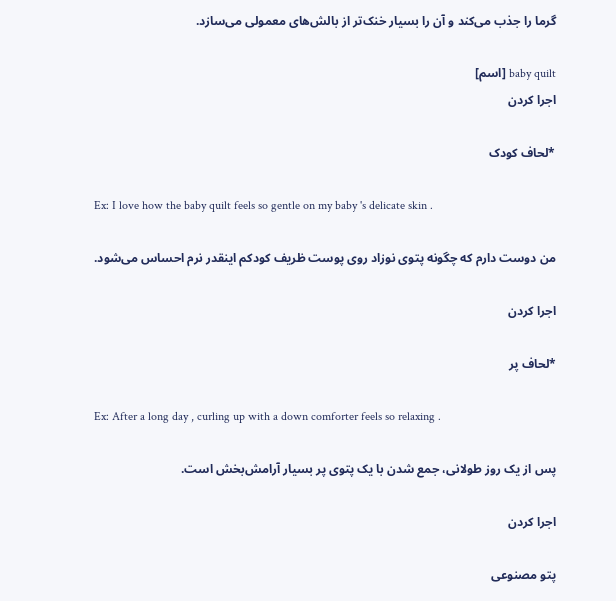گرما را جذب می‌کند و آن را بسیار خنک‌تر از بالش‌های معمولی می‌سازد.

baby quilt [اسم]
اجرا کردن

*لحاف کودک

Ex: I love how the baby quilt feels so gentle on my baby 's delicate skin .

من دوست دارم که چگونه پتوی نوزاد روی پوست ظریف کودکم اینقدر نرم احساس می‌شود.

اجرا کردن

*لحاف پر

Ex: After a long day , curling up with a down comforter feels so relaxing .

پس از یک روز طولانی، جمع شدن با یک پتوی پر بسیار آرامش‌بخش است.

اجرا کردن

پتو مصنوعی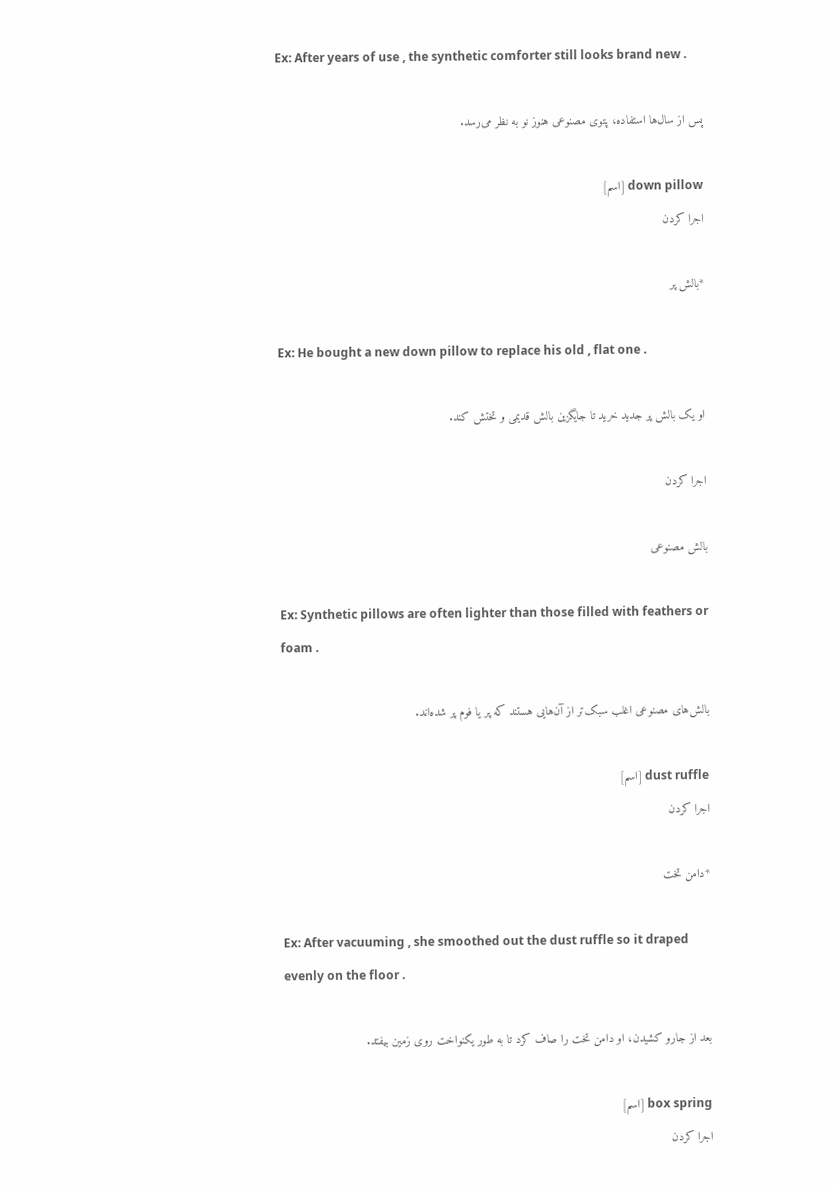Ex: After years of use , the synthetic comforter still looks brand new .

پس از سال‌ها استفاده، پتوی مصنوعی هنوز نو به نظر می‌رسد.

down pillow [اسم]
اجرا کردن

*بالش پر

Ex: He bought a new down pillow to replace his old , flat one .

او یک بالش پر جدید خرید تا جایگزین بالش قدیمی و تختش کند.

اجرا کردن

بالش مصنوعی

Ex: Synthetic pillows are often lighter than those filled with feathers or foam .

بالش‌های مصنوعی اغلب سبک‌تر از آن‌هایی هستند که پر یا فوم پر شده‌اند.

dust ruffle [اسم]
اجرا کردن

*دامن تخت

Ex: After vacuuming , she smoothed out the dust ruffle so it draped evenly on the floor .

بعد از جارو کشیدن، او دامن تخت را صاف کرد تا به طور یکنواخت روی زمین بیفتد.

box spring [اسم]
اجرا کردن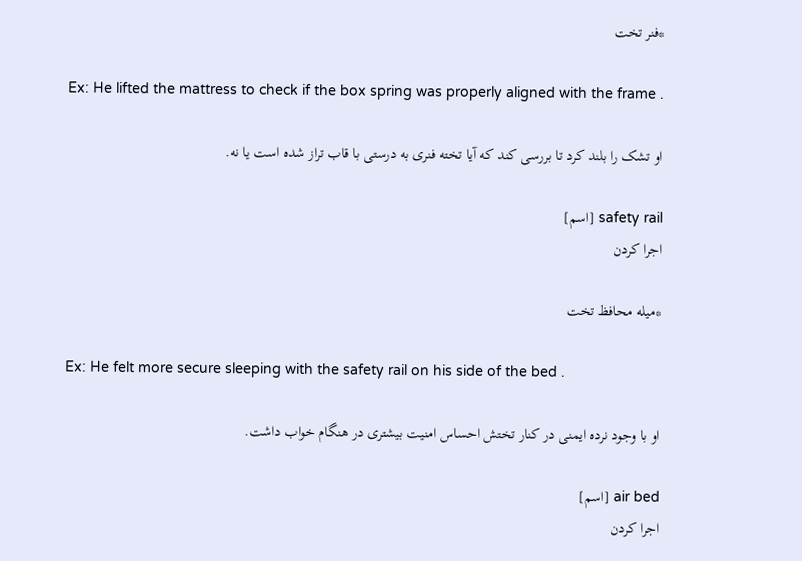*فنر تخت

Ex: He lifted the mattress to check if the box spring was properly aligned with the frame .

او تشک را بلند کرد تا بررسی کند که آیا تخته فنری به درستی با قاب تراز شده است یا نه.

safety rail [اسم]
اجرا کردن

*میله محافظ تخت

Ex: He felt more secure sleeping with the safety rail on his side of the bed .

او با وجود نرده ایمنی در کنار تختش احساس امنیت بیشتری در هنگام خواب داشت.

air bed [اسم]
اجرا کردن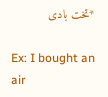*تخت بادی

Ex: I bought an air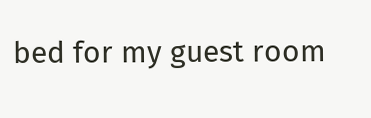bed for my guest room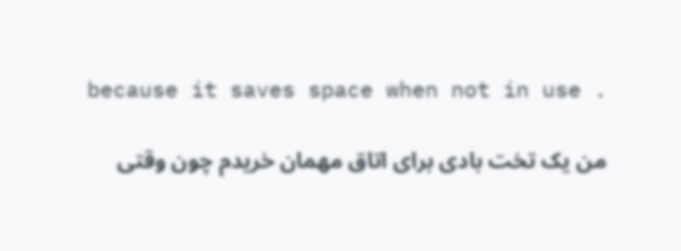because it saves space when not in use .

من یک تخت بادی برای اتاق مهمان خریدم چون وقتی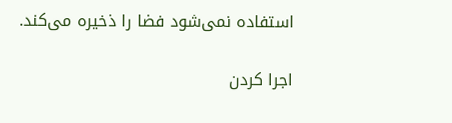استفاده نمی‌شود فضا را ذخیره می‌کند.

اجرا کردن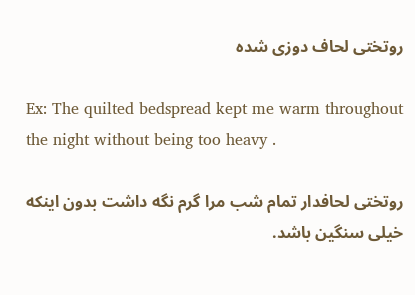روتختی لحاف دوزی شده

Ex: The quilted bedspread kept me warm throughout the night without being too heavy .

روتختی لحافدار تمام شب مرا گرم نگه داشت بدون اینکه خیلی سنگین باشد.